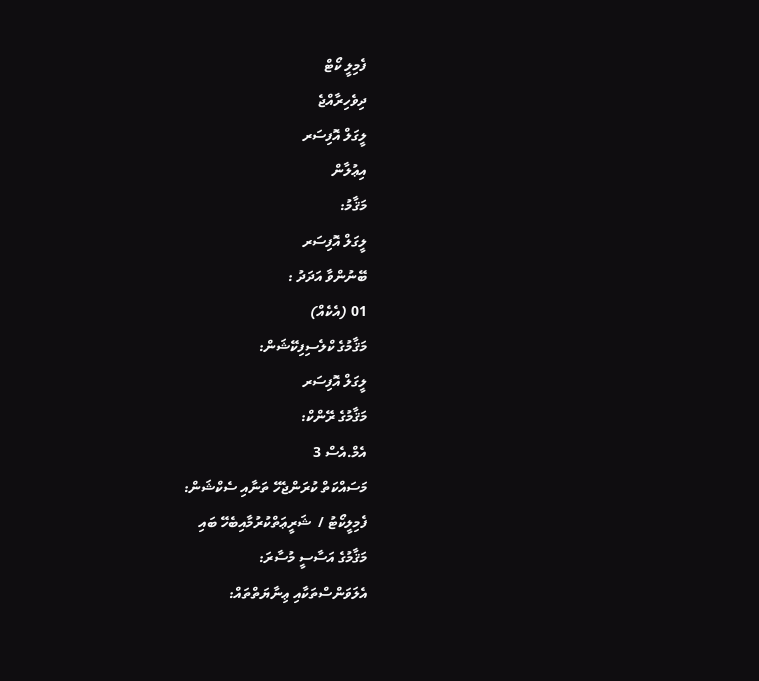ފެމިލީ ކޯޓް
ދިވެހިރާއްޖެ
ލީގަލް އޮފިސަރ
އިޢުލާން
މަޤާމު:
ލީގަލް އޮފިސަރ
ބޭނުންވާ އަދަދު :
01 (އެކެއް)
މަޤާމުގެ ކްލެސިފިކޭޝަން:
ލީގަލް އޮފިސަރ
މަޤާމުގެ ރޭންކް:
އެމް.އެސް 3
މަސައްކަތް ކުރަންޖެހޭ ތަނާއި ސެކްޝަން:
ފެމިލީކޯޓު /  ޝަރީޢަތްކުރުމާއިބެހޭ ބައި
މަޤާމުގެ އަސާސީ މުސާރަ:
އެލަވަންސްތަކާއި ޢިނާޔަތްތައް: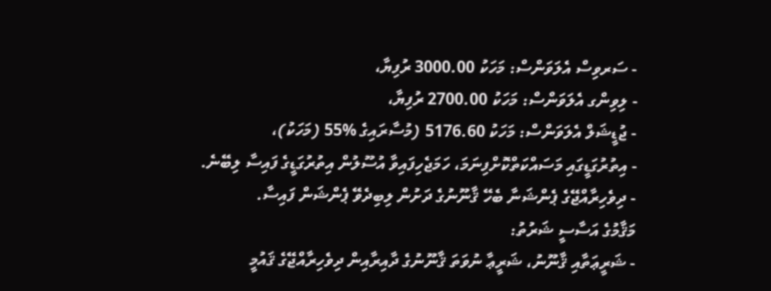- ސަރވިސް އެލަވަންސް: މަހަކު 3000.00 ރުފިޔާ،
- ލިވިންގ އެލަވަންސް: މަހަކު 2700.00 ރުފިޔާ،
- ޖުޑީޝަލް އެލަވަންސް: މަހަކު 5176.60 (މުސާރައިގެ %55 (މަހަކު)،
- އިތުރުގަޑީގައި މަސައްކަތްކޮށްފިނަމަ، ހަމަޖެހިފައިވާ އުސޫލުން އިތުރުގަޑީގެ ފައިސާ ލިބޭނެ.
- ދިވެހިރާއްޖޭގެ ޕެންޝަނާ ބެހޭ ޤާނޫނުގެ ދަށުން ލިބިދެވޭ ޕެންޝަން ފައިސާ.
މަޤާމުގެ އަސާސީ ޝަރުތު:
- ޝަރީޢަތާއި ޤާނޫނު، ޝަރީޢާ ނުވަތަ ޤާނޫނުގެ ދާއިރާއިން ދިވެހިރާއްޖޭގެ ޤައުމީ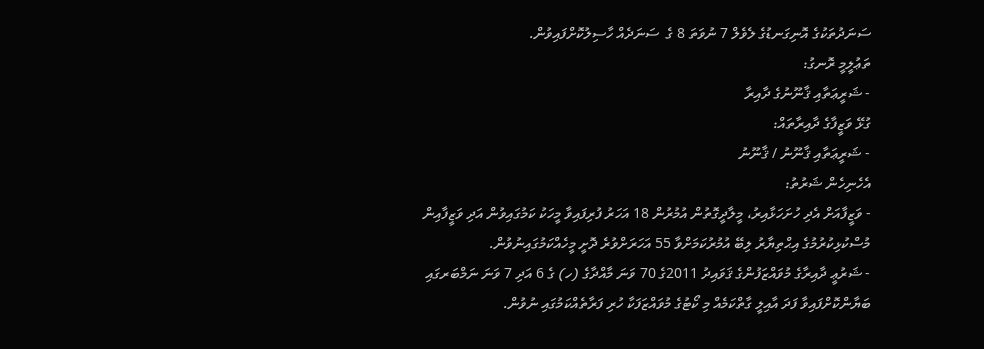ސަނަދުތަކުގެ އޮނިގަނޑުގެ ލެވެލް 7 ނުވަތަ 8 ގެ  ސަނަދެއް ހާސިލުކޮށްފައިވުން.
ތަޢުލީމީ ރޮނގު:
- ޝަރީޢަތާއި ޤާނޫނުގެ ދާއިރާ
ގުޅޭ ވަޒީފާގެ ދާއިރާތައް:
- ޝަރީޢަތާއި ޤާނޫނު / ޤާނޫނު
އެހެނިހެން ޝަރުތު:
- ވަޒީފާއަށް އެދި ހުށަހަޅާއިރު، މީލާދީގޮތުން އުމުރުން 18 އަހަރު ފުރިފައިވާ މީހަކު ކަމުގައިވުން އަދި ވަޒީފާއިން މުސްކުޅިކުރުމުގެ އިޙްތިޔާރު ލިބޭ އުމުރުކަމަށްވާ 55 އަހަރަށްވުރެ ދޮށީ މީހެއްކަމުގައިނުވުން.
- ޝަރުޢީ ދާއިރާގެ މުވައްޒަފުންގެ ޤަވައިދު 2011ގެ 70 ވަނަ މާއްދާގެ (ހ) ގެ 6 އަދި 7 ވަނަ ނަމްބަރގައި ބަޔާންކޮށްފައިވާ ފަދަ އާއިލީ ގާތްކަމެއް މި ކޯޓުގެ މުވައްޒަފަކާ ހުރި ފަރާތެއްކަމުގައި ނުވުން.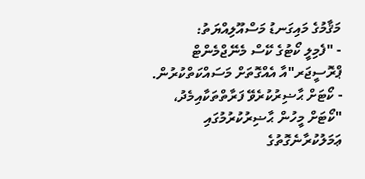މަޤާމުގެ މައިގަނޑު މަސްއޫލިއްޔަތު:
- "ފެމިލީ ކޯޓުގެ ކޭސް މެނޭޖްމެންޓް ޕްރޮސީޖަރ"އާ އެއްގޮތަށް މަސައްކަތްކުރުން.
- ކޯޓަށް ޙާޟިރުކުރެވޭ ފަރާތްތަކާއިމެދު، "ކޯޓަށް މީހުން ޙާޟިރުކުރުމުގައި ޢަމަލުކުރާނެގޮތުގެ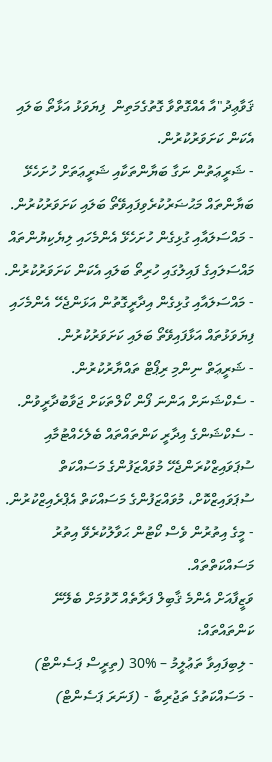ޤަވާޢިދު"އާ އެއްގޮތްވާ ގޮތުގެމަތިން  ފިޔަވަޅު އަޅާތޯ ބަލައި އެކަން ކަށަވަރުކުރުން.
- ޝަރީޢަތުން ނަގާ ބަޔާންތަކާއި ޝަރީޢަތަށް ހުށަހެޅޭ ބަޔާންތައް މަޙުޟަރުކުރެވިފައިވޭތޯ ބަލައި ކަށަވަރުކުރުން.
- މައްސަލައާއި ގުޅިގެން ހުށަހެޅޭ އެންމެހައި ލިޔެކިޔުންތައް މައްސަލައިގެ ފައިލުގައި ހުރިތޯ ބަލައި އެކަން ކަށަވަރުކުރުން.
- މައްސަލައާއި ގުޅިގެން އިދާރީގޮތުން އަޅަންޖެހޭ އެންމެހައި ފިޔަވަޅުތައް އަޅާފައިވޭތޯ ބަލައި ކަށަވަރުކުރުން.
- ޝަރީޢަތް ނިންމި ރިޕޯޓް ތައްޔާރުކުރުން.
- ސެކްޝަނަށް އަންނަ ފޯން ކޯލްތަކަށް ޖަވާބުދާރީވުން.
- ސެކްޝަންގެ އިދާރީ ކަންތައްތައް ބެލެހެއްޓުމާއި ސުޕަވައިޒްކުރަންޖެހޭ މުވައްޒަފުންގެ މަސައްކަތް ސުޕަވައިޒްކޮށް، މުވައްޒަފުންގެ މަސައްކަތް އެޕްރެއިޒްކުރުން.
- މީގެ އިތުރުން ވެސް ކޯޓުން ޙަވާލުކުރެވޭ އިތުރު މަސައްކަތްތައް.
ވަޒީފާއަށް އެންމެ ޤާބިލް ފަރާތެއް ހޮވުމަށް ބެލޭނޭ ކަންތައްތައް:
- ލިބިފައިވާ ތަޢުލީމު – %30 (ތިރީސް ޕަސެންޓް)
- މަސައްކަތުގެ ތަޖުރިބާ - (ފަނަރަ ޕަސެންޓް)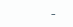-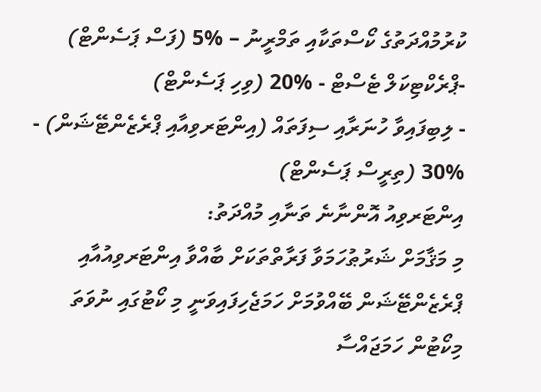ކުރުމުއްދަތުގެ ކޯސްތަކާއި ތަމްރީނު – %5 (ފަސް ޕަސެންޓް)
-ޕްރެކްޓިކަލް ޓެސްޓް - %20 (ވިހި ޕަސެންޓް)
- ލިބިފައިވާ ހުނަރާއި ސިފަތައް (އިންޓަރވިއާއި ޕްރެޒެންޓޭޝަން) - %30 (ތިރީސް ޕަސެންޓް)
އިންޓަރވިއު އޮންނާނެ ތަނާއި މުއްދަތު:
މި މަޤާމަށް ޝަރުޠުހަމަވާ ފަރާތްތަކަށް ބާއްވާ އިންޓަރވިއުއާއި ޕްރެޒެންޓޭޝަން ބޭއްވުމަށް ހަމަޖެހިފައިވަނީ މި ކޯޓުގައި ނުވަތަ މިކޯޓުން ހަމަޖައްސާ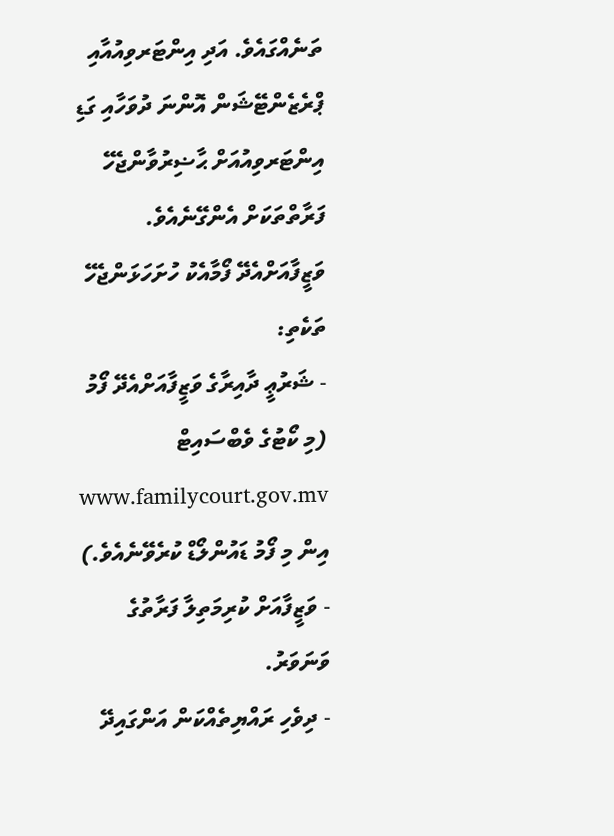ތަނެއްގައެވެ. އަދި އިންޓަރވިއުއާއި ޕްރެޒެންޓޭޝަން އޮންނަ ދުވަހާއި ގަޑި އިންޓަރވިއުއަށް ޙާޟިރުވާންޖެހޭ ފަރާތްތަކަށް އެންގޭނެއެވެ.
ވަޒީފާއަށްއެދޭ ފޯމާއެކު ހުށަހަޅަންޖެހޭ ތަކެތި:
- ޝަރުޢީ ދާއިރާގެ ވަޒީފާއަށްއެދޭ ފޯމު (މި ކޯޓުގެ ވެބްސައިޓް www.familycourt.gov.mv އިން މި ފޯމު ޑައުންލޯޑް ކުރެވޭނެއެވެ.)
- ވަޒީފާއަށް ކުރިމަތިލާ ފަރާތުގެ ވަނަވަރު.
- ދިވެހި ރައްޔިތެއްކަން އަންގައިދޭ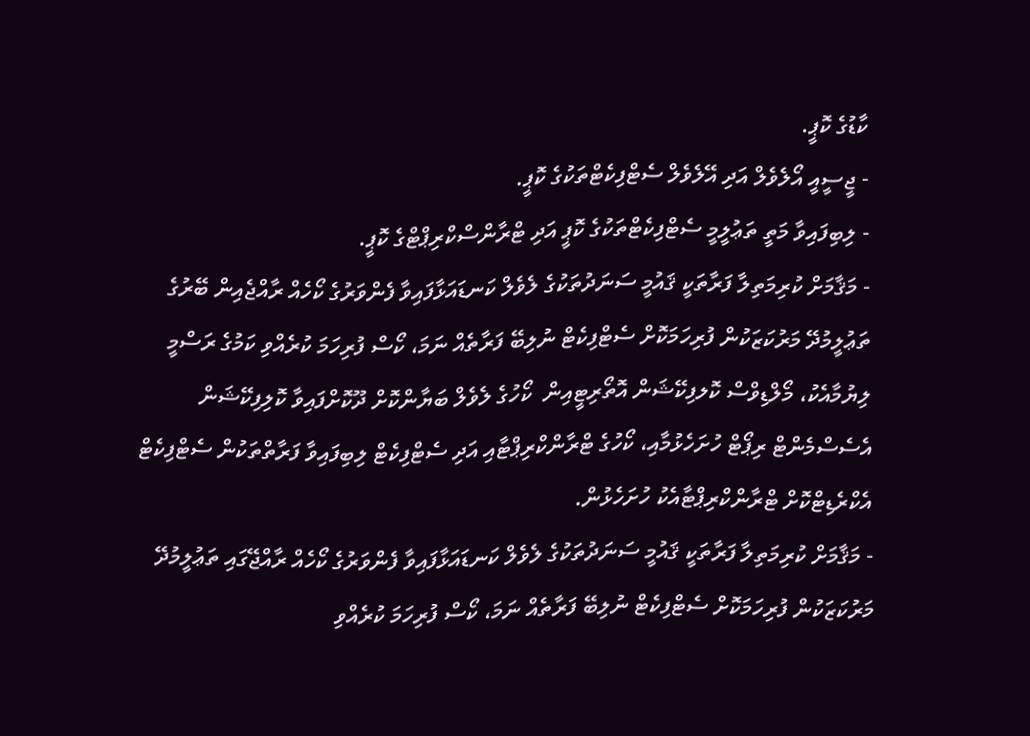ކާޑުގެ ކޮޕީ.
- ޖީސީއީ އޯލެވެލް އަދި އޭލެވެލް ސެޓްފިކެޓްތަކުގެ ކޮޕީ.
- ލިބިފައިވާ މަތީ ތަޢުލީމީ ސެޓްފިކެޓްތަކުގެ ކޮޕީ އަދި ޓްރާންސްކްރިޕްޓްގެ ކޮޕީ.
- މަޤާމަށް ކުރިމަތިލާ ފަރާތަކީ ޤައުމީ ސަނަދުތަކުގެ ލެވެލް ކަނޑައަޅާފައިވާ ފެންވަރުގެ ކޯހެއް ރާއްޖެއިން ބޭރުގެ ތަޢުލީމުދޭ މަރުކަޒަކުން ފުރިހަމަކޮށް ސެޓްފިކެޓް ނުލިބޭ ފަރާތެއް ނަމަ، ކޯސް ފުރިހަމަ ކުރެއްވި ކަމުގެ ރަސްމީ ލިޔުމާއެކު، މޯލްޑިވްސް ކޮލފިކޭޝަން އޮތޯރިޓީއިން  ކޯހުގެ ލެވެލް ބަޔާންކޮށް ދޫކޮށްފައިވާ ކޮލިފިކޭޝަން އެސެސްމެންޓް ރިޕޯޓް ހުށަހެޅުމާއި، ކޯހުގެ ޓްރާންކްރިޕްޓާއި އަދި ސެޓްފިކެޓް ލިބިފައިވާ ފަރާތްތަކުން ސެޓްފިކެޓް އެކްރެޑިޓްކޮށް ޓްރާންކްރިޕްޓާއެކު ހުށަހެޅުން.
- މަޤާމަށް ކުރިމަތިލާ ފަރާތަކީ ޤައުމީ ސަނަދުތަކުގެ ލެވެލް ކަނޑައަޅާފައިވާ ފެންވަރުގެ ކޯހެއް ރާއްޖޭގައި ތަޢުލީމުދޭ މަރުކަޒަކުން ފުރިހަމަކޮށް ސެޓްފިކެޓް ނުލިބޭ ފަރާތެއް ނަމަ، ކޯސް ފުރިހަމަ ކުރެއްވި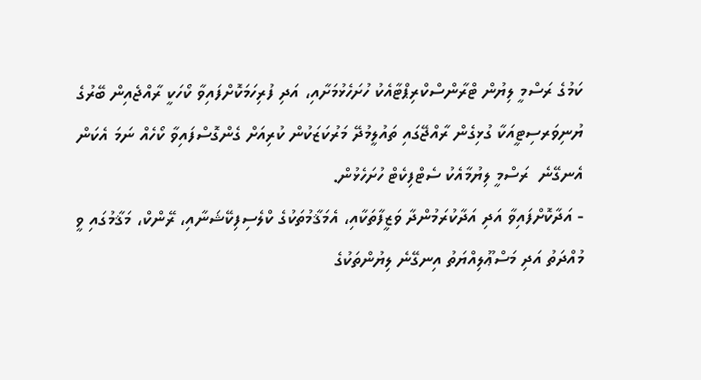ކަމުގެ ރަސްމީ ލިޔުން ޓްރާންސްކްރިޕްޓާއެކު ހުށަހެޅުމަށާއި، އަދި ފުރިހަމަކޮށްފައިވާ ކޯހަކީ ރާއްޖެއިން ބޭރުގެ ޔުނިވަރސިޓީއަކާ ގުޅިގެން ރާއްޖޭގައި ތައުލީމުދޭ މަރުކަޒަކުން ކުރިއަށް ގެންގޮސްފައިވާ ކޯހެއް ނަމަ އެކަން އެނގޭނެ  ރަސްމީ ލިޔުމާއެކު ސެޓްފިކެޓް ހުށަހެޅުން.
- އަދާކޮށްފައިވާ އަދި އަދާކުރަމުންދާ ވަޒީފާތަކާއި، އެމަޤާމުތަކުގެ ކްލެސިފިކޭޝަނާއި، ރޭންކް، މަޤާމުގައި ވީ މުއްދަތު އަދި މަސްޢޫލިއްޔަތު އިނގޭނެ ލިޔުންތަކުގެ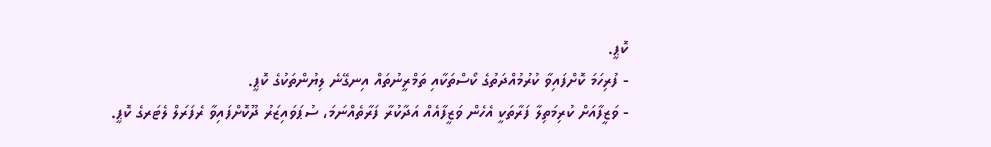ކޮޕީ.
- ފުރިހަމަ ކޮށްފައިވާ ކުރުމުއްދަތުގެ ކޯސްތަކާއި ތަމްރީނުތައް އިނގޭނެ ލިޔުންތަކުގެ ކޮޕީ.
- ވަޒީފާއަށް ކުރިމަތިލާ ފަރާތަކީ އެހެން ވަޒީފާއެއް އަދާކުރާ ފަރާތެއްނަމަ، ސުޕަވައިޒަރު ދޫކޮށްފައިވާ ރެފަރަލް ލެޓަރގެ ކޮޕީ.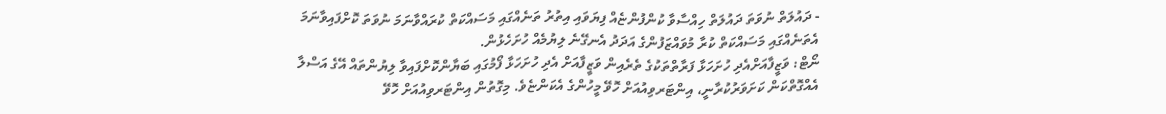- ދައުލަތް ނުވަތަ ދައުލަތް ހިއްސާވާ ކުންފުންޏެއް ފިޔަވައި އިތުރު ތަނެއްގައި މަސައްކަތް ކުރައްވާނަމަ ނުވަތަ ކޮށްފައިވާނަމަ އެތަނެއްގައި މަސައްކަތް ކުރާ މުވައްޒަފުންގެ އަދަދު އެނގޭނެ ލިޔުމެއް ހުށަހެޅުން.
ނޯޓް: ވަޒީފާއަށްއެދި ހުށަހަޅާ ފަރާތްތަކުގެ ތެރެއިން ވަޒީފާއަށް އެދި ހުށަހަޅާ ފޯމުގައި ބަޔާންކޮށްފައިވާ ލިޔުންތައް އޭގެ އަސްލާ އެއްގޮތްކަން ކަށަވަރުކުރާނީ، އިންޓަރވިއުއަށް ހޮވޭ މީހުންގެ އެކަންޏެވެ. މިގޮތުން އިންޓަރވިއުއަށް ހޮވޭ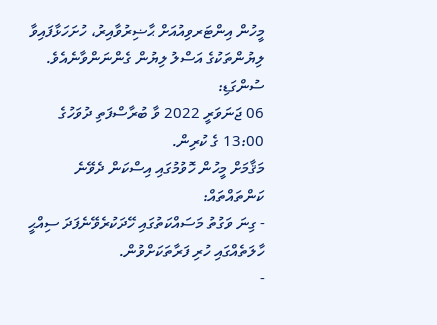މީހުން އިންޓަރވިއުއަށް ޙާޟިރުވާއިރު، ހުށަހަޅާފައިވާ ލިޔުންތަކުގެ އަސްލު ލިޔުން ގެންނަންވާނެއެވެ.
ސުންގަޑި:
06 ޖަނަވަރީ 2022 ވާ ބުރާސްފަތި ދުވަހުގެ 13:00 ގެ ކުރިން.
މަޤާމަށް މީހުން ހޮވުމުގައި އިސްކަން ދެވޭނެ ކަންތައްތައް:
- ގިނަ ވަގުތު މަސައްކަތުގައި ހޭދަކުރެވޭނެފަދަ ސިއްޙީ ހާލަތެއްގައި ހުރި ފަރާތަކަށްވުން.
-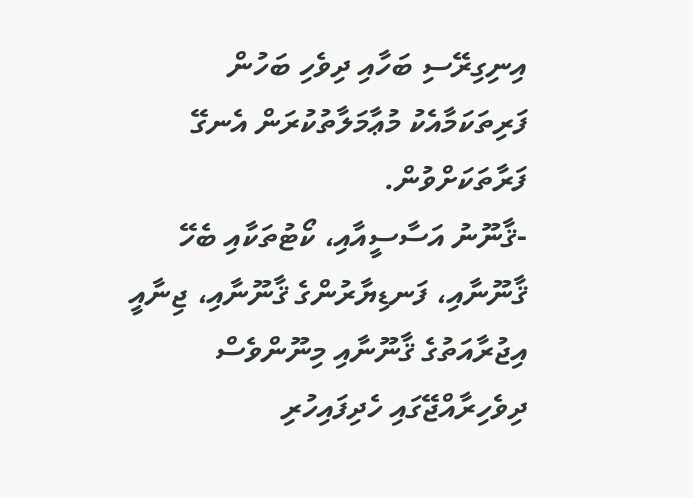އިނިގިރޭސި ބަހާއި ދިވެހި ބަހުން ފަރިތަކަމާއެކު މުޢާމަލާތުކުރަން އެނގޭ ފަރާތަކަށްވުން.
-ޤާނޫނު އަސާސީއާއި، ކޯޓުތަކާއި ބެހޭ ޤާނޫނާއި، ފަނޑިޔާރުންގެ ޤާނޫނާއި، ޖިނާއީ އިޖުރާއަތުގެ ޤާނޫނާއި މިނޫންވެސް ދިވެހިރާއްޖޭގައި ހެދިފައިހުރި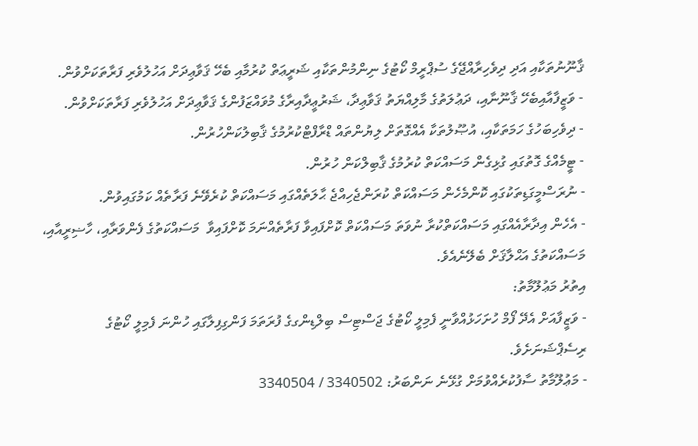ޤާނޫނުތަކާއި އަދި ދިވެހިރާއްޖޭގެ ސުޕްރީމް ކޯޓުގެ ނިންމުންތަކާއި ޝަރީޢަތް ކުރުމާއި ބެހޭ ޤަވާޢިދަށް އަހުލުވެރި ފަރާތަކަށްވުން.
- ވަޒީފާއާއިބެހޭ ޤާނޫނާއި، ދަޢުލަތުގެ މާލިއްޔަތު ޤަވާޢިދާ، ޝަރުޢީދާއިރާގެ މުވައްޒަފުންގެ ޤަވާޢިދަށް އަހުލުވެރި ފަރާތަކަށްވުން.
- ދިވެހިބަހުގެ ހަމަތަކާއި، އުޞޫލުތަކާ އެއްގޮތަށް ލިޔުންތައް ޑްރާފްޓްކުރުމުގެ ޤާބިލުކަންހުރުން.
- ޓީމެއްގެ ގޮތުގައި ގުޅިގެން މަސައްކަތް ކުރުމުގެ ޤާބިލްކަން ހުރުން.
- ނުރަސްމީގަޑިތަކުގައި ކޮންމެހެން މަސައްކަތް ކުރަންޖެހިއްޖެ ޙާލަތެއްގައި މަސައްކަތް ކުރެވޭނެ ފަރާތެއް ކަމުގައިވުން.
- އެހެން އިދާރާއެއްގައި މަސައްކަތްކުރާ ނުވަތަ މަސައްކަތް ކޮށްފައިވާ ފަރާތެއްނަމަ ކޮށްފައިވާ  މަސައްކަތުގެ ފެންވަރާއި، ހާޟިރީއާއި، މަސައްކަތުގެ އަޙްލާޤަށް ބެލޭނެއެވެ.
އިތުރު މަޢުލޫމާތު:
- ވަޒީފާއަށް އެދޭ ފޯމް ހުށަހަޅުއްވާނީ ފެމިލީ ކޯޓުގެ ޖަސްޓިސް ބިލްޑިންގގެ ފުރަތަމަ ފަންގިފިލާގައި ހުންނަ ފެމިލީ ކޯޓުގެ ރިސެޕްޝަނަށެވެ.
- މަޢުލޫމާތު ސާފުކުރެއްވުމަށް ގުޅޭނެ ނަންބަރު: 3340502 / 3340504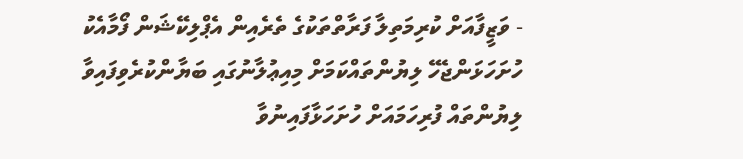- ވަޒީފާއަށް ކުރިމަތިލާ ފަރާތްތަކުގެ ތެރެއިން އެޕްލިކޭޝަން ފޯމާއެކު ހުށަހަޅަންޖެހޭ ލިޔުންތައްކަމަށް މިއިޢުލާނުގައި ބަޔާންކުރެވިފައިވާ ލިޔުންތައް ފުރިހަމައަށް ހުށަހަޅާފައިނުވާ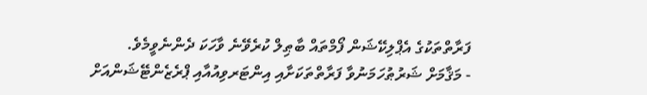ފަރާތްތަކުގެ އެޕްލިކޭޝަން ފޯމްތައް ބާޠިލް ކުރެވޭނެ ވާހަކަ ދެންނެވީމެވެ.
- މަޤާމަށް ޝަރުޠުހަމަނުވާ ފަރާތްތަކަށާއި އިންޓަރވިއުއާއި ޕްރެޒެންޓޭޝަންއަށް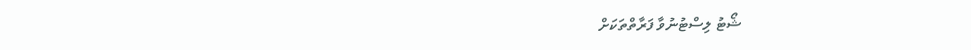ޝޯޓު ލިސްޓުނުވާ ފަރާތްތަކަށް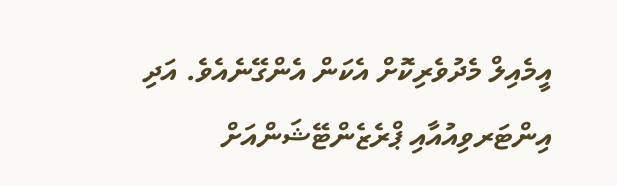އީމެއިލް މެދުވެރިކޮށް އެކަން އެންގޭނެއެވެ. އަދި އިންޓަރވިއުއާއި ޕްރެޒެންޓޭޝަންއަށް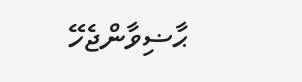ޙާޟިވާންޖެހޭ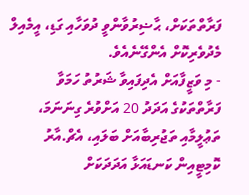ފަރާތްތަކަށް، ޙާޟިރުވާންވީ ދުވަހާއި ގަޑި، އީމެއިލް މެދުވެރިކޮށް އެންގޭނެއެވެ.
- މި ވަޒީފާއަށް އެދިފައިވާ ޝަރުތު ހަމަވާ ފަރާތްތަކުގެ އަދަދު 20 އަށްވުރެ ގިނަނަމަ، ތަޢުލީމާއި ތަޖުރިބާއަށް ބަލައި، އެޗް.އާރު ކޮމިޓީއިން ކަނޑައަޅާ އަދަދަކަށް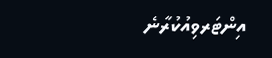އިންޓަރވިއުކުރާނެ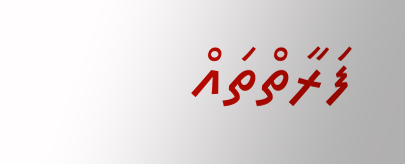ފަރާތްތައް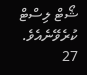ޝޯޓް ލިސްޓް ކުރެވޭނެއެވެ.
27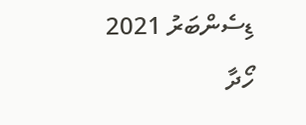ޑިސެންބަރު 2021
ހޯދާ